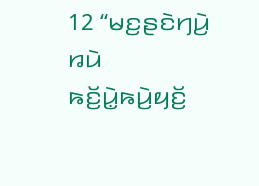12 “ꤗꤢ꤬ꤔꤢꤧꤚꤣꤧ꤬ ꤙꤣꤧ ꤒꤢꤩ꤬ꤣꤧ꤭ꤒꤣꤧ꤬ꤟꤢꤩ꤬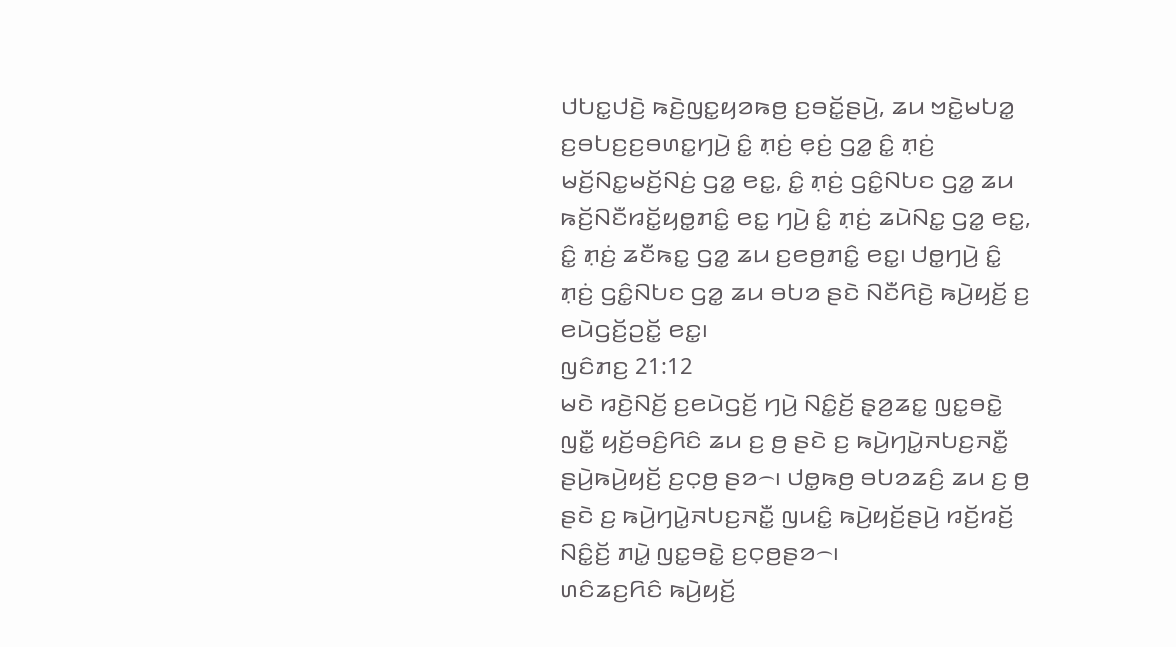ꤓꤝꤢ꤭ꤓꤢꤧ꤬ ꤒꤢꤧ꤬ꤜꤢ꤭ꤟꤤꤒꤥ꤬ ꤢ꤬ꤋꤢꤩ꤭ꤔꤣꤧ꤬, ꤘꤣ ꤠꤢꤧ꤭ꤗꤝꤤ꤭ ꤢ꤬ꤋꤝꤢ꤬ꤢ꤬ꤋꤛꤢ꤭ꤚꤣꤧ꤬ ꤢꤨ꤭ ꤊ꤫ꤢꤦ꤬ ꤕ꤫ꤢꤦ꤬ ꤞꤤ꤭ ꤢꤨ꤭ ꤊ꤫ꤢꤦ꤬ ꤗꤢꤩ꤬ꤡꤢ꤭ꤗꤢꤩ꤬ꤡꤢꤦ꤬ ꤞꤤ꤭ ꤕꤢ꤭, ꤢꤨ꤭ ꤊ꤫ꤢꤦ꤬ ꤞꤢꤨ꤭ꤡꤝꤢ ꤞꤤ꤭ ꤘꤣ ꤒꤢꤩ꤬ꤡꤢꤪꤙꤢꤩ꤭ꤟꤥ꤭ꤊꤢꤨ꤭ ꤕꤢ꤭ ꤚꤣꤧ꤬ ꤢꤨ꤭ ꤊ꤫ꤢꤦ꤬ ꤘꤣꤧꤡꤢ꤭ ꤞꤤ꤭ ꤕꤢ꤭, ꤢꤨ꤭ ꤊ꤫ꤢꤦ꤬ ꤘꤢꤪꤒꤢ꤭ ꤞꤤ꤭ ꤘꤣ ꤢ꤬ꤕꤥ꤬ꤊꤢꤨ꤭ ꤕꤢ꤭꤯ ꤓꤥ꤭ꤚꤣꤧ꤬ ꤢꤨ꤭ ꤊ꤫ꤢꤦ꤬ ꤞꤢꤨ꤭ꤡꤝꤢ ꤞꤤ꤭ ꤘꤣ ꤋꤝꤤ ꤔꤢꤧ ꤡꤢꤪꤖꤢꤧ꤬ ꤒꤣꤧ꤬ꤟꤢꤩ꤬ ꤢ꤬ ꤕꤣꤧꤞꤢꤩ꤬ꤑꤢꤩ꤭ ꤕꤢ꤭꤯
ꤜꤢꤨꤊꤢ꤬ 21:12
ꤗꤢꤧ ꤙꤢꤧ꤬ꤡꤢꤩ꤬ ꤢ꤬ꤕꤣꤧꤞꤢꤩ꤬ ꤚꤣꤧ꤬ ꤡꤢꤨ꤭ꤢꤩ꤬ ꤔ꤫ꤤ꤬ꤘꤢ꤭ ꤜꤢ꤭ꤋꤢꤧ꤭ ꤜꤢꤪ꤭ ꤟꤢꤩ꤬ꤋꤢꤨ꤬ꤖꤢꤨ ꤘꤣ ꤢ꤬ ꤥ꤬ ꤔꤢꤧ ꤢ꤬ ꤒꤣꤧ꤬ꤚꤣꤧ꤭ꤏꤝꤢ꤬ꤏꤢꤪ꤭ ꤔꤣꤧ꤬ꤒꤣꤧ꤬ꤟꤢꤩ꤬ ꤢ꤬ꤍ꤫ꤥ꤬ ꤔꤤ꤮꤯ ꤓꤥ꤭ꤒꤥ꤬ ꤋꤝꤤꤘꤢꤨ꤬ ꤘꤣ ꤢ꤬ ꤥ꤬ ꤔꤢꤧ ꤢ꤬ ꤒꤣꤧ꤬ꤚꤣꤧ꤭ꤏꤝꤢ꤬ꤏꤢꤪ꤭ ꤜꤣꤢꤨ꤭ ꤒꤣꤧ꤬ꤟꤢꤩ꤬ꤔꤣꤧ꤬ ꤙꤢꤩ꤬ꤙꤢꤩ꤬ ꤡꤢꤨ꤭ꤢꤩ꤬ ꤊꤣꤧ꤭ ꤜꤢ꤭ꤋꤢꤧ꤭ ꤢ꤬ꤍ꤫ꤥ꤬ꤔꤤ꤮꤯
ꤛꤢꤨꤘꤢ꤬ꤖꤢꤨ ꤒꤣꤧ꤬ꤟꤢꤩ꤬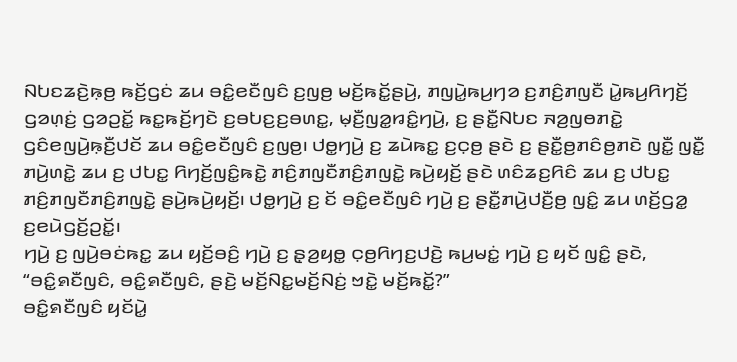ꤡꤝꤢꤘꤢꤧ꤬ꤒ꤫ꤥ꤬ ꤒꤢꤩ꤬ꤞꤢꤦ ꤘꤣ ꤋꤢꤨ꤭ꤕꤢꤪꤜꤢꤨ ꤢ꤬ꤜꤥ꤬ ꤗꤢꤩ꤬ꤒꤢꤩ꤭ꤔꤣꤧ꤬, ꤊꤜꤣꤧ꤭ꤒꤣ꤬ꤚꤤ ꤢ꤬ꤊꤢꤨ꤬ꤊꤜꤢꤪ ꤣꤧ꤭ꤒꤣ꤬ꤖꤚꤢꤩ꤬ ꤞꤤꤛ꤫ꤢꤦ꤬ ꤞꤤꤑꤢꤩ꤭ ꤒꤢ꤭ꤒꤢꤩ꤬ꤚꤢꤧ ꤢ꤬ꤋꤝꤢ꤬ꤢ꤬ꤋꤛꤢ꤭, ꤗ꤫ꤢꤪ꤬ꤜꤤ꤭ꤙꤢꤨ꤭ꤚꤣꤧ꤬, ꤢ꤬ ꤔꤢꤪ꤭ꤡꤝꤢ ꤏꤤ꤬ꤜꤥꤊꤢꤧ꤭ ꤞꤢꤨꤕꤜꤣꤧ꤬ꤒ꤫ꤢꤪ꤬ꤓꤢꤩ ꤘꤣ ꤋꤢꤨ꤭ꤕꤢꤪꤜꤢꤨ ꤢ꤬ꤜꤥ꤬꤯ ꤓꤥ꤭ꤚꤣꤧ꤬ ꤢ꤬ ꤘꤣꤧꤒꤢ꤭ ꤢ꤬ꤍ꤫ꤥ꤬ ꤔꤢꤧ ꤢ꤬ ꤔꤢꤪ꤭ꤥ꤬ꤊꤢꤨꤥ꤬ꤊꤢꤧ ꤜꤢꤪ꤭ ꤜꤢꤪ꤭ ꤊꤣꤧ꤬ꤛꤢꤧ꤭ ꤘꤣ ꤢ꤬ ꤓꤝꤢ꤭ ꤖꤚꤢꤩ꤬ꤜꤢꤨ꤭ꤒꤢꤧ꤭ ꤊꤢꤨ꤬ꤊꤜꤢꤪꤊꤢꤨ꤬ꤊꤜꤢꤧ꤭ ꤒꤣꤧ꤬ꤟꤢꤩ꤬ ꤔꤢꤧ ꤛꤢꤨꤘꤢ꤬ꤖꤢꤨ ꤘꤣ ꤢ꤬ ꤓꤝꤢ꤭ ꤊꤢꤨ꤬ꤊꤜꤢꤪꤊꤢꤨ꤬ꤊꤜꤢꤧ꤭ ꤔꤣꤧ꤬ꤒꤣꤧ꤬ꤟꤢꤩ꤬꤯ ꤓꤥ꤭ꤚꤣꤧ꤬ ꤢ꤬ ꤢꤩ ꤋꤢꤨ꤭ꤕꤢꤪꤜꤢꤨ ꤚꤣꤧ꤬ ꤢ꤬ ꤔꤢꤪ꤭ꤊꤣꤧ꤬ꤓꤢꤪ꤬ꤥ꤬ ꤜꤢꤨ꤭ ꤘꤣ ꤛꤢꤩ꤬ꤞꤤ꤭ ꤢ꤬ꤕꤣꤧꤞꤢꤩ꤬ꤑꤢꤩ꤭꤯
ꤚꤣꤧ꤬ ꤢ꤬ ꤜꤣꤧ꤬ꤋꤢꤦꤒꤢ꤭ ꤘꤣ ꤟꤢꤩ꤬ꤋꤢꤨ꤬ ꤚꤣꤧ꤬ ꤢ꤬ ꤔ꤫ꤤ꤬ꤟꤥ꤭ ꤍ꤫ꤥ꤬ꤖꤚꤢ꤬ꤓꤢꤧ꤬ ꤒꤣ꤬ꤗꤢꤦ꤭ ꤚꤣꤧ꤬ ꤢ꤬ ꤟꤢꤩ ꤜꤢꤨ꤭ ꤔꤢꤧ, “ꤋꤢꤨ꤭ꤎꤢꤪꤜꤢꤨ, ꤋꤢꤨ꤭ꤎꤢꤪꤜꤢꤨ, ꤔꤢꤧ꤬ ꤗꤢꤩ꤬ꤡꤢ꤭ꤗꤢꤩ꤬ꤡꤢꤦ꤬ ꤠꤢꤧ꤭ ꤗꤢꤩ꤬ꤒꤢꤩ꤭?”
ꤋꤢꤨ꤭ꤎꤢꤪꤜꤢꤨ ꤟꤢꤩꤣꤧ꤭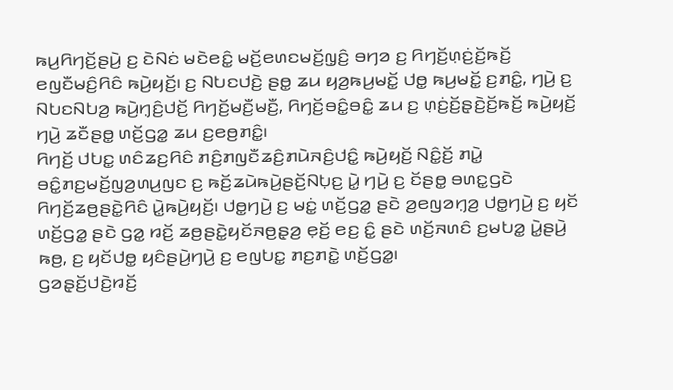ꤒꤣ꤬ꤖꤚꤢꤩ꤬ꤔꤣꤧ꤬ ꤢ꤬ ꤢꤧꤡꤢꤦ ꤗꤢꤧꤕꤢꤨ꤭ ꤗꤢꤩ꤬ꤕꤛꤢꤗꤢꤩ꤬ꤜ꤫ꤢꤨ꤬ ꤋꤚꤤ ꤢ꤬ ꤖꤚꤢꤩ꤬ꤛ꤫ꤢꤦ꤬ꤢꤩ꤬ꤒꤢꤩ꤬ ꤕꤜꤢꤪꤗꤢꤨ꤬ꤖꤢꤨ ꤒꤣꤧ꤬ꤟꤢꤩ꤬꤯ ꤢ꤬ ꤡꤝꤢꤓꤢꤧ꤬ ꤔꤥ꤭ ꤘꤣ ꤟꤤ꤬ꤒꤣ꤬ꤗꤢꤩ꤭ ꤓꤥ꤭ ꤒꤣ꤬ꤗꤢꤩ꤭ ꤢ꤬ꤊꤢꤨ꤭, ꤚꤣꤧ꤬ ꤢ꤬ ꤡꤝꤢꤡꤝꤤ꤬ ꤒꤣꤧ꤬ꤚ꤫ꤢꤨ꤬ꤓꤢꤩ꤬ ꤖꤚꤢꤩ꤬ꤗꤢꤪ꤬ꤗꤢꤪ꤬, ꤖꤚꤢꤩ꤬ꤋꤢꤨ꤭ꤋꤢꤨ꤭ ꤘꤣ ꤢ꤬ ꤛ꤫ꤢꤦ꤬ꤢꤩ꤬ꤔ꤫ꤢꤧ꤬ꤢꤩ꤬ꤒꤢꤩ꤬ ꤒꤣꤧ꤬ꤟꤢꤩ꤬ ꤚꤣꤧ꤬ ꤘꤢꤪꤔꤥ꤭ ꤛꤢꤩ꤬ꤞꤤ꤭ ꤘꤣ ꤢ꤬ꤕꤥ꤬ꤊꤢꤨ꤭꤯
ꤖꤚꤢꤩ꤬ ꤓꤝꤢ꤭ ꤛꤢꤨꤘꤢ꤬ꤖꤢꤨ ꤊꤢꤨ꤬ꤊꤜꤢꤪꤘꤢꤨ꤬ꤊꤣꤧꤏꤢꤨ꤬ꤓꤢꤨ꤭ ꤒꤣꤧ꤬ꤟꤢꤩ꤬ ꤡꤢꤨ꤭ꤢꤩ꤬ ꤊꤣꤧ꤭ ꤋꤢꤨ꤭ꤊꤢ꤬ꤗꤢꤩ꤬ꤜꤤ꤬ꤛꤣ꤬ꤜꤢ ꤢ꤬ ꤒꤢꤩ꤬ꤘꤣꤧꤒꤣꤧ꤬ꤔꤢꤩ꤬ꤡꤝ꤫ꤢ꤬ ꤣꤧ꤭ ꤚꤣꤧ꤬ ꤢ꤬ ꤢꤩꤔꤥ꤭ ꤋꤛꤢ꤭ꤞꤢꤧ ꤖꤚꤢꤩ꤬ꤘꤥ꤬ꤔꤢꤧ꤭ꤖꤢꤨ ꤣꤧ꤭ꤒꤣꤧ꤬ꤟꤢꤩ꤬꤯ ꤓꤥ꤭ꤚꤣꤧ꤬ ꤢ꤬ ꤗꤢꤦ꤭ ꤛꤢꤩ꤬ꤞꤤ꤭ ꤔꤢꤧ ꤤ꤬ꤕꤜꤤꤚ꤫ꤤ꤬ ꤓꤥ꤭ꤚꤣꤧ꤬ ꤢ꤬ ꤟꤢꤩ ꤛꤢꤩ꤬ꤞꤤ꤭ ꤔꤢꤧ ꤞꤤ꤭ ꤙꤢꤩ꤬ ꤘꤥ꤬ꤔꤢꤧ꤭ꤟꤢꤩꤏꤥ꤬ꤔ꤫ꤤ꤬ ꤕ꤫ꤢꤩ꤬ ꤕꤢ꤬ ꤢꤨ꤭ ꤔꤢꤧ ꤛꤢꤩ꤬ꤏꤛꤢꤨ ꤢ꤬ꤗꤝꤤ꤭ ꤣꤧ꤭ꤔꤣꤧ꤬ ꤒꤥ꤬, ꤢ꤬ ꤟꤢꤩꤓꤥ꤭ ꤟꤢꤨꤔꤣꤧ꤬ꤚꤣꤧ꤬ ꤢ꤬ ꤕꤜꤝꤢ꤭ ꤊꤢ꤬ꤊꤢꤧ꤭ ꤛꤢꤩ꤬ꤞꤤ꤭꤯
ꤞꤤꤔ꤫ꤢꤩ꤬ꤓꤢꤧ꤬ꤙꤢꤩ꤬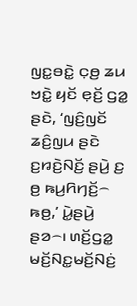ꤜꤢ꤭ꤋꤢꤧ꤭ ꤍ꤫ꤥ꤬ ꤘꤣ ꤠꤢꤧ꤭ ꤟꤢꤩ ꤕ꤫ꤢꤩ꤬ ꤞꤤ꤭ ꤔꤢꤧ, ‘ꤜꤢꤨ꤬ꤜꤢꤩ ꤘꤢꤨ꤬ꤜꤣ ꤔꤢꤧ ꤢ꤬ꤙꤢꤧ꤬ꤡꤢꤩ꤬ ꤔꤣꤧ꤬ ꤢ꤬ ꤥ꤬ ꤒꤣ꤬ꤖꤚꤢꤩ꤬꤮ ꤒꤥ꤬,’ ꤣꤧ꤭ꤔꤣꤧ꤬ ꤔꤤ꤮꤯ ꤛꤢꤩ꤬ꤞꤤ꤭ ꤗꤢꤩ꤬ꤡꤢ꤭ꤗꤢꤩ꤬ꤡꤢꤦ꤬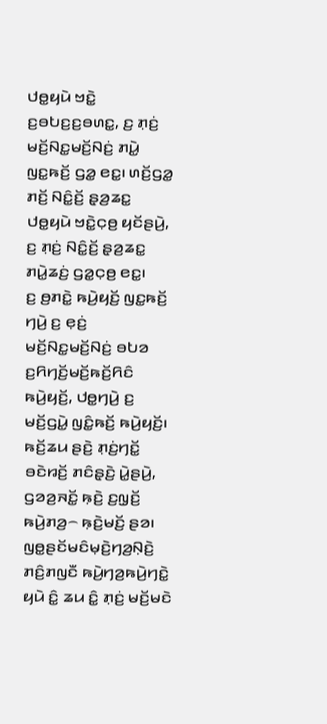ꤓꤥ꤭ꤟꤣꤧ ꤠꤢꤧ꤭ ꤢ꤬ꤋꤝꤢ꤬ꤢ꤬ꤋꤛꤢ꤭, ꤢ꤬ ꤊ꤫ꤢꤦ꤬ ꤗꤢꤩ꤬ꤡꤢ꤭ꤗꤢꤩ꤬ꤡꤢꤦ꤬ ꤊꤣꤧ꤭ ꤜꤢ꤭ꤒꤢꤩ꤬ ꤞꤤ꤭ ꤕꤢ꤭꤯ ꤛꤢꤩ꤬ꤞꤤ꤭ ꤊꤢꤩ꤬ ꤡꤢꤨ꤭ꤢꤩ꤬ ꤔ꤫ꤤ꤬ꤘꤢ꤭ ꤓꤥ꤭ꤟꤣꤧ ꤠꤢꤧ꤭ꤍ꤫ꤥ꤬ ꤟꤢꤩꤔꤣꤧ꤬, ꤢ꤬ ꤊ꤫ꤢꤦ꤬ ꤡꤢꤨ꤭ꤢꤩ꤬ ꤔ꤫ꤤ꤬ꤘꤢ꤭ ꤊꤣꤧ꤭ꤘꤢꤦ꤬ ꤞꤤ꤭ꤍ꤫ꤥ꤬ ꤕꤢ꤭꤯
ꤢ꤬ ꤥ꤬ꤊꤢꤧ꤭ ꤒꤣꤧ꤬ꤟꤢꤩ꤬ ꤜꤢ꤭ꤒꤢꤩ꤬ ꤚꤣꤧ꤬ ꤢ꤬ ꤕ꤫ꤢꤦ꤬ ꤗꤢꤩ꤬ꤡꤢ꤭ꤗꤢꤩ꤬ꤡꤢꤦ꤬ ꤋꤝꤤ ꤢ꤬ꤖꤚꤢꤩ꤬ꤗꤢꤩ꤬ꤒꤢꤩ꤬ꤖꤢꤨ ꤒꤣꤧ꤬ꤟꤢꤩ꤬, ꤓꤥ꤭ꤚꤣꤧ꤬ ꤢ꤬ ꤗꤢꤩ꤬ꤞꤣꤧ꤭ ꤜꤢꤨ꤭ꤒꤢꤩ꤬ ꤒꤣꤧ꤬ꤟꤢꤩ꤬꤯
ꤒꤢꤩ꤬ꤘꤣ ꤔꤢꤧ꤬ ꤊ꤫ꤢꤦ꤬ꤚꤢꤩ꤭ ꤋꤢꤧꤙꤢꤩ꤬ ꤊꤢꤨꤔ꤫ꤢꤧ꤬ ꤣꤧ꤭ꤔꤣꤧ꤬, ꤞꤤꤤ꤬ꤏꤢꤩ꤭ ꤒ꤫ꤢꤧ꤬ ꤢ꤬ꤜ꤫ꤢꤩ꤬ ꤒꤣꤧ꤬ꤊꤤ꤬꤮ ꤒ꤫ꤢꤧ꤬ꤗꤢꤩ꤬ ꤔꤤ꤯ ꤜꤥ꤭ꤔꤢꤩꤗꤢꤨꤗ꤫ꤢꤧ꤬ꤚꤤ꤬ꤡ꤫ꤢꤧ꤬ ꤊꤢꤨ꤬ꤊꤜꤢꤪ ꤒꤣꤧ꤬ꤚꤤ꤬ꤒꤣꤧ꤬ꤚꤢꤧ꤭ ꤟꤣꤧ ꤢꤨ꤭ ꤘꤣ ꤢꤨ꤭ ꤊ꤫ꤢꤦ꤬ ꤗꤢꤩ꤬ꤗꤢꤧ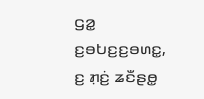ꤞꤤ꤭ ꤢ꤬ꤋꤝꤢ꤬ꤢ꤬ꤋꤛꤢ꤭, ꤢ꤬ ꤊ꤫ꤢꤦ꤬ ꤘꤢꤪꤔꤥ꤭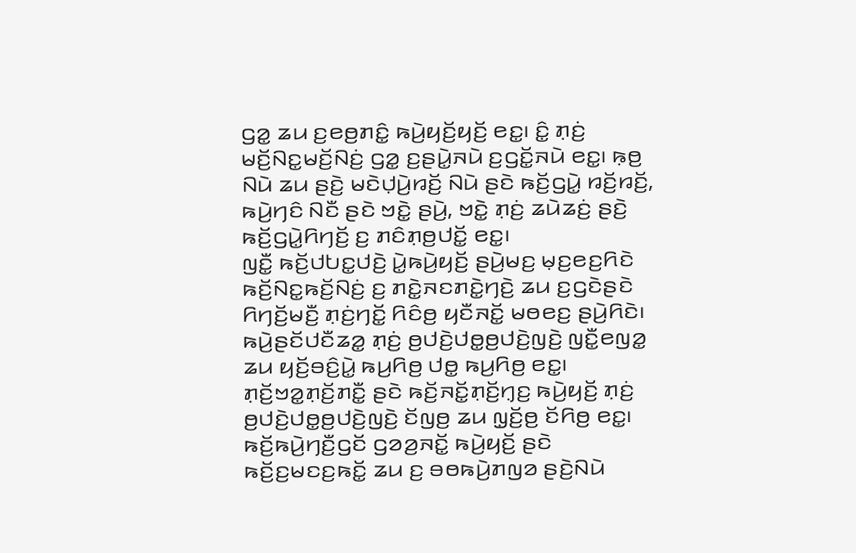ꤞꤤ꤭ ꤘꤣ ꤢ꤬ꤕꤥ꤬ꤊꤢꤨ꤭ ꤒꤣꤧ꤬ꤟꤢꤩ꤬ꤟꤢꤩ꤬ ꤕꤢ꤭꤯ ꤢꤨ꤭ ꤊ꤫ꤢꤦ꤬ ꤗꤢꤩ꤬ꤡꤢ꤭ꤗꤢꤩ꤬ꤡꤢꤦ꤬ ꤞꤤ꤭ ꤢ꤬ꤔꤣꤧ꤭ꤏꤣꤧ ꤢ꤬ꤞꤢꤩ꤭ꤏꤣꤧ ꤕꤢ꤭꤯ ꤒ꤫ꤥ꤬ ꤡꤣꤧ ꤘꤣ ꤔꤢꤧ꤬ ꤗꤢꤧꤓ꤫ꤣꤧ꤬ꤙꤢꤩ꤬ ꤡꤣꤧ ꤔꤢꤧ ꤒꤢꤩ꤬ꤞꤣꤧ꤭ ꤙꤢꤩ꤬ꤙꤢꤩ꤬, ꤒꤣꤧ꤬ꤚꤢꤨ ꤡꤢꤪ ꤔꤢꤧ ꤠꤢꤧ꤭ ꤔꤣꤧ꤬, ꤠꤢꤧ꤭ ꤊ꤫ꤢꤦ꤬ ꤘꤣꤧꤘꤢꤦ꤬ ꤔꤢꤧ꤬ ꤒꤢꤩ꤬ꤞꤣꤧ꤭ꤖꤚꤢꤩ꤬ ꤢ꤬ ꤊꤢꤨꤊ꤫ꤥ꤬ꤓꤢꤩ꤭ ꤕꤢ꤭꤯
ꤜꤢꤪ꤭ ꤒꤢꤩ꤬ꤓꤝꤢ꤭ꤓꤢꤧ꤬ ꤣꤧ꤭ꤒꤣꤧ꤬ꤟꤢꤩ꤬ ꤔꤣꤧ꤬ꤗꤢ꤬ ꤗ꤫ꤢ꤬ꤕꤢ꤬ꤖꤢꤧ ꤒꤢꤩ꤬ꤡꤢ꤭ꤒꤢꤩ꤬ꤡꤢꤦ꤬ ꤢ꤬ ꤊꤢꤧ꤭ꤏꤢꤊꤢꤧ꤭ꤚꤢꤧ꤬ ꤘꤣ ꤢ꤬ꤞꤢꤧꤔꤢꤧ ꤖꤚꤢꤩ꤬ꤗꤢꤪ꤬ ꤊ꤫ꤢꤦ꤬ꤚꤢꤩ꤭ ꤖꤢꤨꤥ꤬ ꤟꤢꤪꤏꤢꤩ꤭ ꤗꤥꤕꤢ꤬ ꤔꤣꤧ꤬ꤖꤢꤧ꤯
ꤒꤣꤧ꤬ꤔꤢꤩꤓꤢꤪꤘꤤ꤭ ꤊ꤫ꤢꤦ꤬ ꤥ꤬ꤓꤢꤧ꤬ꤓꤥ꤭ꤥ꤬ꤓꤢꤧ꤬ꤜꤢꤧ꤬ ꤜꤢꤪ꤭ꤕꤜꤤ꤭ ꤘꤣ ꤟꤢꤩ꤬ꤋꤢꤨ꤬ꤣꤧ꤭ ꤒꤣ꤬ꤖꤥ꤬ ꤓꤥ꤭ ꤒꤣ꤬ꤖꤥ꤬ ꤕꤢ꤭꤯ ꤊ꤫ꤢꤩ꤬ꤠꤤ꤭ꤊ꤫ꤢꤩ꤬ꤊꤢꤪ꤭ ꤔꤢꤧ ꤒꤢꤩ꤬ꤏꤢꤩ꤭ꤊ꤫ꤢꤩ꤬ꤚ꤫ꤢ꤬ ꤒꤣꤧ꤬ꤟꤢꤩ꤬ ꤊ꤫ꤢꤦ꤬ ꤥ꤬ꤓꤢꤧ꤬ꤓꤥ꤭ꤥ꤬ꤓꤢꤧ꤬ꤜꤢꤧ꤬ ꤢꤩꤜꤥ꤬ ꤘꤣ ꤜ꤫ꤢꤩ꤬ꤥ꤬ ꤢꤩꤖꤥ꤬ ꤕꤢ꤭꤯ ꤒꤢꤩ꤬ꤒꤣꤧ꤬ꤚꤢꤪ꤬ꤞꤢꤩ ꤞꤤꤤ꤬ꤏꤢꤩ꤭ ꤒꤣꤧ꤬ꤟꤢꤩ꤬ ꤔꤢꤧ ꤒꤢꤩ꤬ꤢ꤬ꤗꤢꤢ꤬ꤒꤢꤩ꤭ ꤘꤣ ꤢ꤬ ꤋꤥꤒꤣꤧ꤬ꤊꤜꤤ ꤔꤢꤧ꤬ꤡꤣꤧ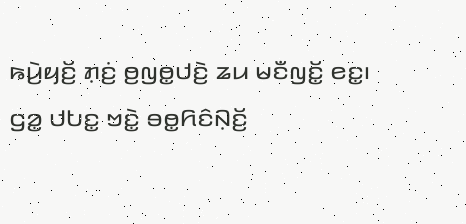ꤒꤣꤧ꤬ꤟꤢꤩ꤬ ꤊ꤫ꤢꤦ꤬ ꤥ꤬ꤜꤥ꤭ꤓꤢꤧ꤬ ꤘꤣ ꤗꤢꤪꤜꤢꤩ꤭ ꤕꤢ꤭꤯
ꤞꤤ꤭ ꤓꤝꤢ꤭ ꤠꤢꤧ꤭ ꤋꤥ꤭ꤖꤢꤨꤡ꤫ꤢꤩ꤬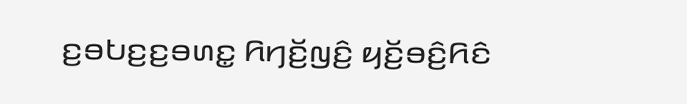ꤢ꤬ꤋꤝꤢ꤬ꤢ꤬ꤋꤛꤢ꤭ ꤖꤚꤢꤩ꤬ꤜꤢꤨ꤬ ꤟꤢꤩ꤬ꤋꤢꤨ꤬ꤖꤢꤨ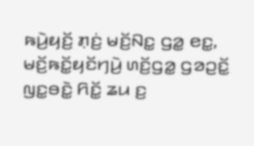ꤒꤣꤧ꤬ꤟꤢꤩ꤬ ꤊ꤫ꤢꤦ꤬ ꤗꤢꤩ꤬ꤡꤢ꤭ ꤞꤤ꤭ ꤕꤢ꤭, ꤗꤢꤩ꤬ꤒꤢꤩ꤭ꤟꤢꤩꤚꤣꤧ꤬ ꤛꤢꤩ꤬ꤞꤤ꤭ ꤞꤤꤑꤢꤩ꤭ ꤜꤢ꤭ꤋꤢꤧ꤭ ꤖꤢꤩ꤭ ꤘꤣ ꤢ꤬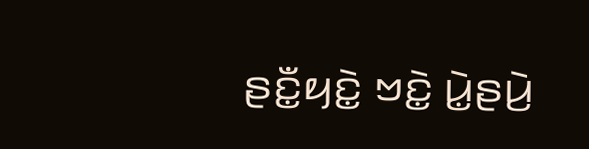ꤔꤢꤪ꤭ꤟꤢꤧ꤭ ꤠꤢꤧ꤭ ꤣꤧ꤭ꤔꤣꤧ꤬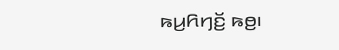ꤒꤣ꤬ꤖꤚꤢꤩ꤬ ꤒꤥ꤬꤯